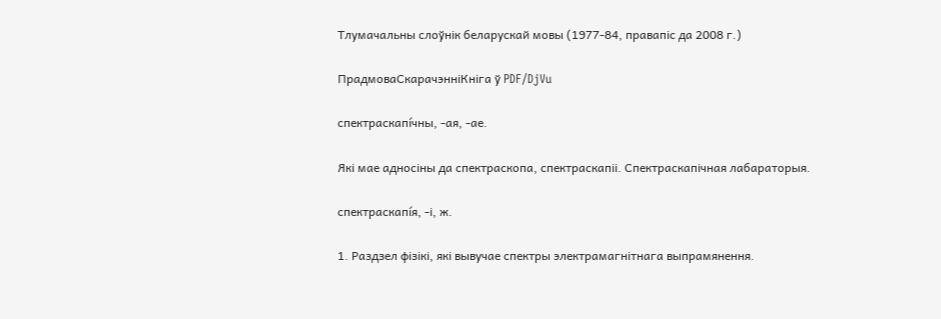Тлумачальны слоўнік беларускай мовы (1977-84, правапіс да 2008 г.)

ПрадмоваСкарачэнніКніга ў PDF/DjVu

спектраскапі́чны, ‑ая, ‑ае.

Які мае адносіны да спектраскопа, спектраскапіі. Спектраскапічная лабараторыя.

спектраскапі́я, ‑і, ж.

1. Раздзел фізікі, які вывучае спектры электрамагнітнага выпрамянення.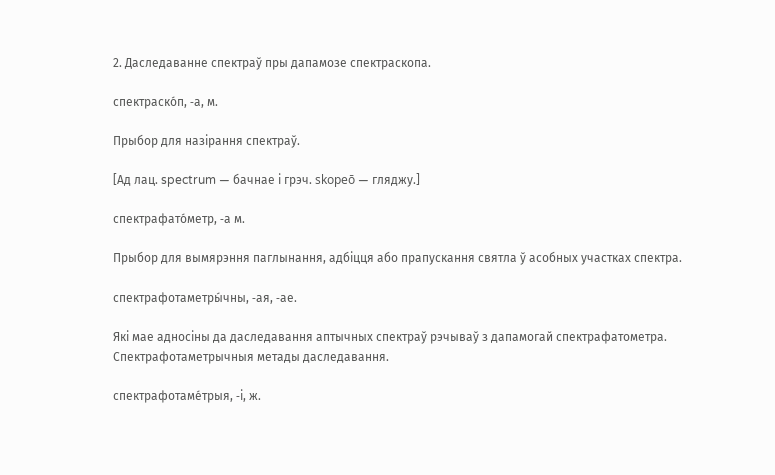2. Даследаванне спектраў пры дапамозе спектраскопа.

спектраско́п, ‑а, м.

Прыбор для назірання спектраў.

[Ад лац. spectrum — бачнае і грэч. skopeō — гляджу.]

спектрафато́метр, ‑а м.

Прыбор для вымярэння паглынання, адбіцця або прапускання святла ў асобных участках спектра.

спектрафотаметры́чны, ‑ая, ‑ае.

Які мае адносіны да даследавання аптычных спектраў рэчываў з дапамогай спектрафатометра. Спектрафотаметрычныя метады даследавання.

спектрафотаме́трыя, ‑і, ж.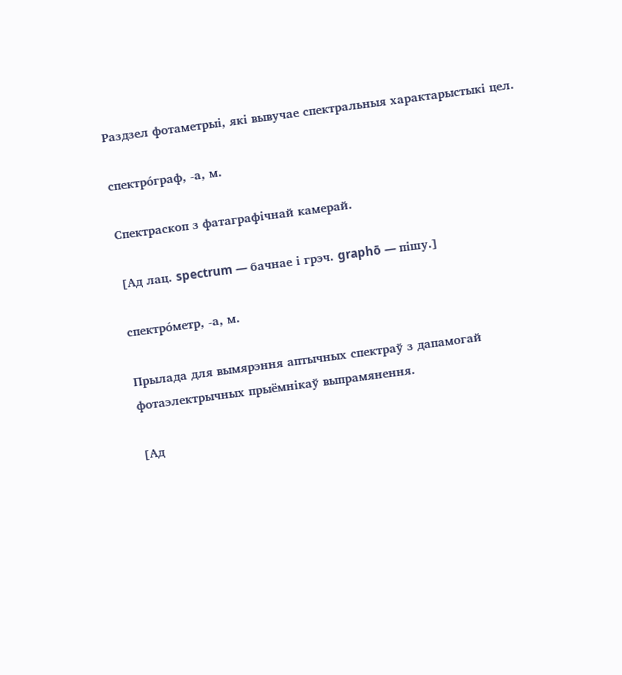Раздзел фотаметрыі, які вывучае спектральныя характарыстыкі цел.

спектро́граф, ‑а, м.

Спектраскоп з фатаграфічнай камерай.

[Ад лац. spectrum — бачнае і грэч. graphō — пішу.]

спектро́метр, ‑а, м.

Прылада для вымярэння аптычных спектраў з дапамогай фотаэлектрычных прыёмнікаў выпрамянення.

[Ад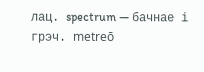лац. spectrum — бачнае і грэч. metreō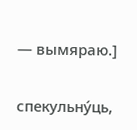— вымяраю.]

спекульну́ць,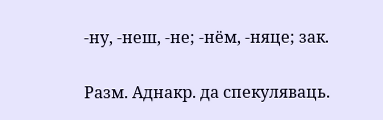‑ну, ‑неш, ‑не; ‑нём, ‑няце; зак.

Разм. Аднакр. да спекуляваць.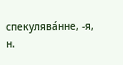спекулява́нне, ‑я, н.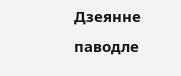Дзеянне паводле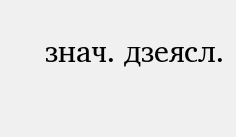знач. дзеясл.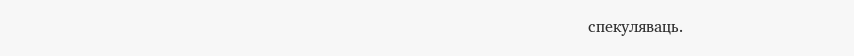спекуляваць.